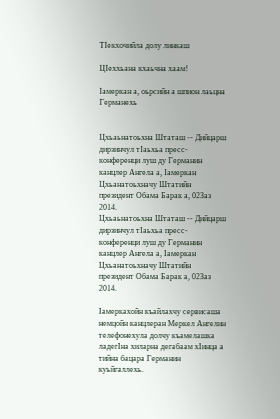ТIекхочийла долу линкаш

ЦIеххьана кхаьчна хаам!

Iамеркан а, оьрсийн а шпион лаьцна Германехь


Цхьаьнатоьхна Штаташ -- Дийцарш дирзинчул тIаьхьа пресс-конференци луш ду Германин канцлер Ангела а, Iамеркан Цхьанатоьхначу Штатийн президент Обама Барак а, 02Заз 2014.
Цхьаьнатоьхна Штаташ -- Дийцарш дирзинчул тIаьхьа пресс-конференци луш ду Германин канцлер Ангела а, Iамеркан Цхьанатоьхначу Штатийн президент Обама Барак а, 02Заз 2014.

Iамеркахойн къайлахчу сервисаша немцойн канцлеран Меркел Ангелин телефонехула долчу къамелашка ладегIна хиларна дегабаам хIинца а тийна бацара Германин куьйгаллехь.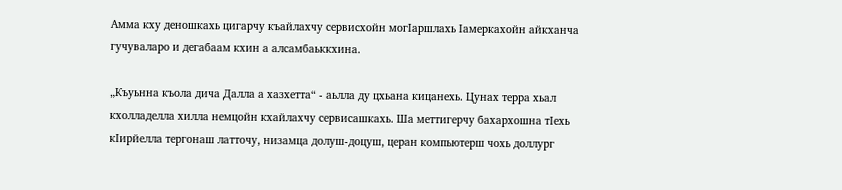Амма кху деношкахь цигарчу къайлахчу сервисхойн могIаршлахь Iамеркахойн айкханча гучуваларо и дегабаам кхин а алсамбаьккхина.

„Къуьнна къола дича Далла а хазхетта“ - аьлла ду цхьана кицанехь. Цунах терра хьал кхолладелла хилла немцойн кхайлахчу сервисашкахь. Ша меттигерчу бахархошна тIехь кIирйелла тергонаш латточу, низамца долуш-доцуш, церан компьютерш чохь доллург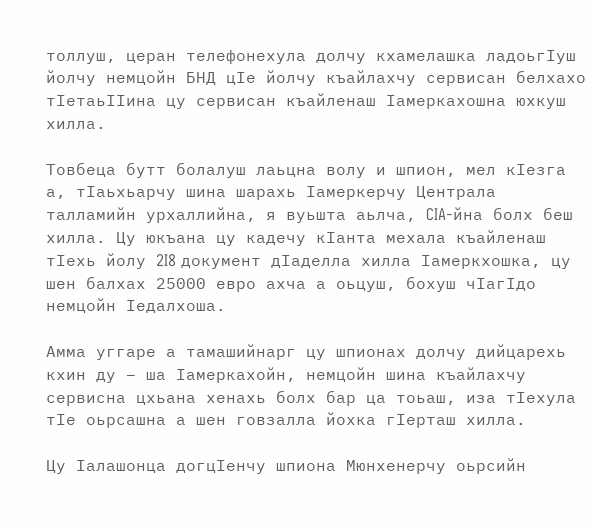толлуш, церан телефонехула долчу кхамелашка ладоьгIуш йолчу немцойн БНД цIе йолчу къайлахчу сервисан белхахо тIетаьIIина цу сервисан къайленаш Iамеркахошна юхкуш хилла.

Товбеца бутт болалуш лаьцна волу и шпион, мел кIезга а, тIаьхьарчу шина шарахь Iамеркерчу Централа талламийн урхаллийна, я вуьшта аьлча, CIA-йна болх беш хилла. Цу юкъана цу кадечу кIанта мехала къайленаш тIехь йолу 2I8 документ дIаделла хилла Iамеркхошка, цу шен балхах 25000 евро ахча а оьцуш, бохуш чIагIдо немцойн Iедалхоша.

Амма уггаре а тамашийнарг цу шпионах долчу дийцарехь кхин ду – ша Iамеркахойн, немцойн шина къайлахчу сервисна цхьана хенахь болх бар ца тоьаш, иза тIехула тIе оьрсашна а шен говзалла йохка гIерташ хилла.

Цу Iалашонца догцIенчу шпиона Мюнхенерчу оьрсийн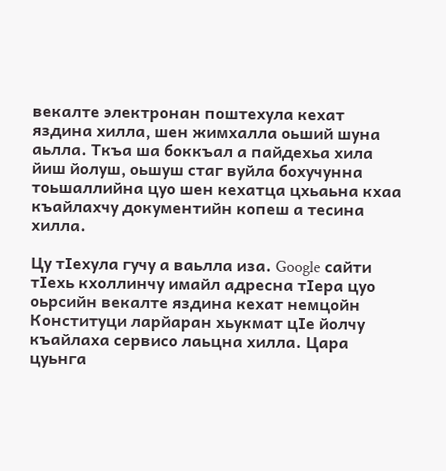векалте электронан поштехула кехат яздина хилла, шен жимхалла оьший шуна аьлла. Ткъа ша боккъал а пайдехьа хила йиш йолуш, оьшуш стаг вуйла бохучунна тоьшаллийна цуо шен кехатца цхьаьна кхаа къайлахчу документийн копеш а тесина хилла.

Цу тIехула гучу а ваьлла иза. Google сайти тIехь кхоллинчу имайл адресна тIера цуо оьрсийн векалте яздина кехат немцойн Конституци ларйаран хьукмат цIе йолчу къайлаха сервисо лаьцна хилла. Цара цуьнга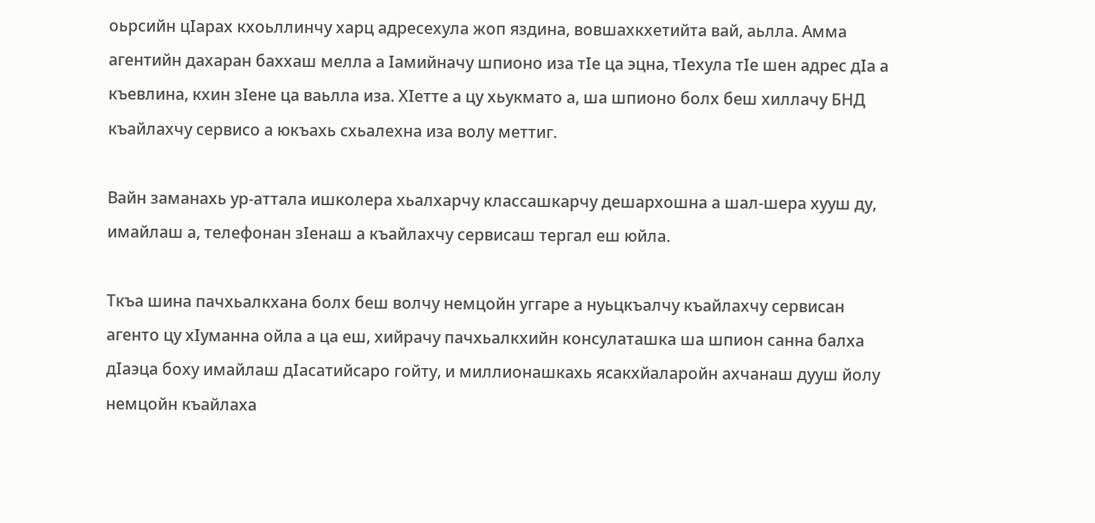оьрсийн цIарах кхоьллинчу харц адресехула жоп яздина, вовшахкхетийта вай, аьлла. Амма агентийн дахаран баххаш мелла а Iамийначу шпионо иза тIе ца эцна, тIехула тIе шен адрес дIа а къевлина, кхин зIене ца ваьлла иза. ХIетте а цу хьукмато а, ша шпионо болх беш хиллачу БНД къайлахчу сервисо а юкъахь схьалехна иза волу меттиг.

Вайн заманахь ур-аттала ишколера хьалхарчу классашкарчу дешархошна а шал-шера хууш ду, имайлаш а, телефонан зIенаш а къайлахчу сервисаш тергал еш юйла.

Ткъа шина пачхьалкхана болх беш волчу немцойн уггаре а нуьцкъалчу къайлахчу сервисан агенто цу хIуманна ойла а ца еш, хийрачу пачхьалкхийн консулаташка ша шпион санна балха дIаэца боху имайлаш дIасатийсаро гойту, и миллионашкахь ясакхйаларойн ахчанаш дууш йолу немцойн къайлаха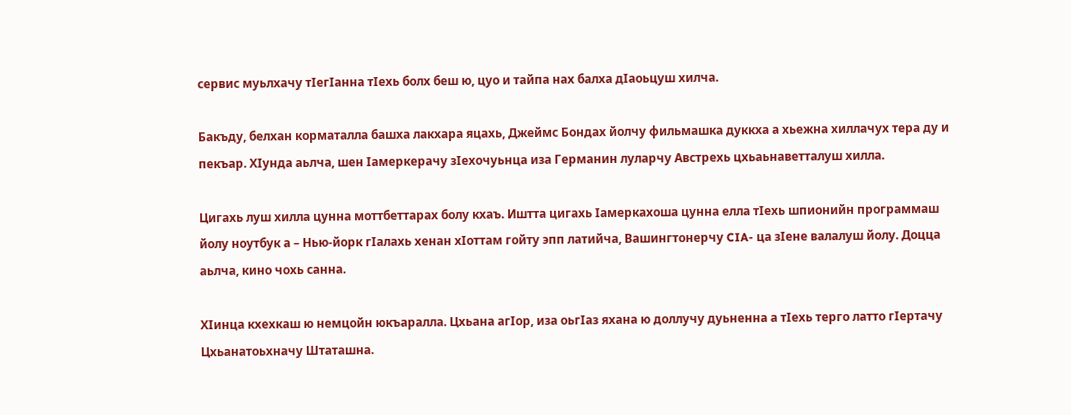сервис муьлхачу тIегIанна тIехь болх беш ю, цуо и тайпа нах балха дIаоьцуш хилча.

Бакъду, белхан корматалла башха лакхара яцахь, Джеймс Бондах йолчу фильмашка дуккха а хьежна хиллачух тера ду и пекъар. ХIунда аьлча, шен Iамеркерачу зIехочуьнца иза Германин луларчу Австрехь цхьаьнаветталуш хилла.

Цигахь луш хилла цунна моттбеттарах болу кхаъ. Иштта цигахь Iамеркахоша цунна елла тIехь шпионийн программаш йолу ноутбук а – Нью-йорк гIалахь хенан хIоттам гойту эпп латийча, Вашингтонерчу CIA- ца зIене валалуш йолу. Доцца аьлча, кино чохь санна.

ХIинца кхехкаш ю немцойн юкъаралла. Цхьана агIор, иза оьгIаз яхана ю доллучу дуьненна а тIехь терго латто гIертачу Цхьанатоьхначу Штаташна.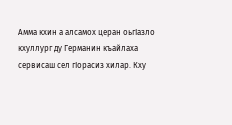Амма кхин а алсамох церан оьгIазло кхуллург ду Германин къайлаха сервисаш сел гIорасиз хилар. Кху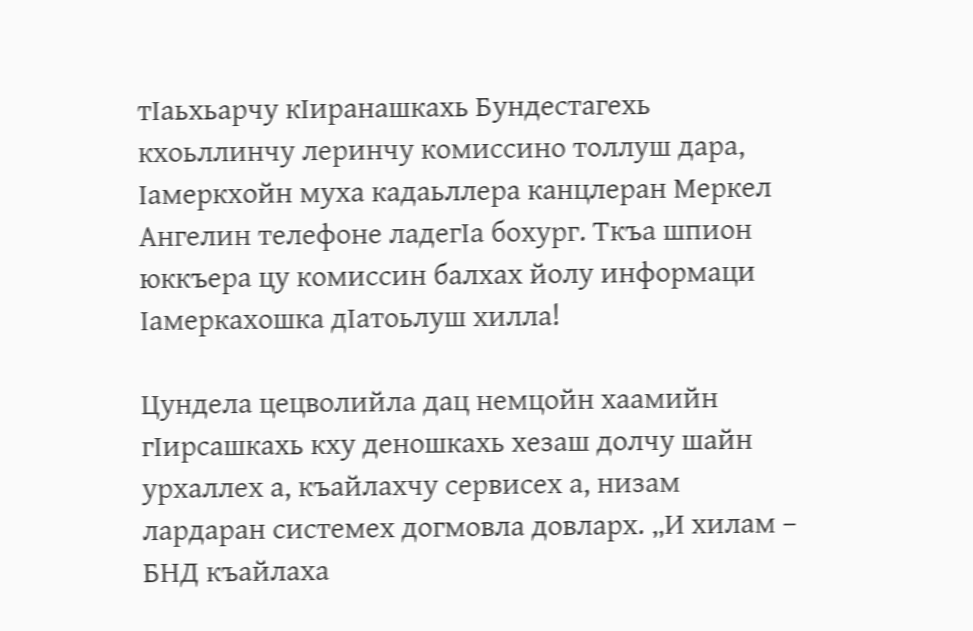тIаьхьарчу кIиранашкахь Бундестагехь кхоьллинчу леринчу комиссино толлуш дара, Iамеркхойн муха кадаьллера канцлеран Меркел Ангелин телефоне ладегIа бохург. Ткъа шпион юккъера цу комиссин балхах йолу информаци Iамеркахошка дIатоьлуш хилла!

Цундела цецволийла дац немцойн хаамийн гIирсашкахь кху деношкахь хезаш долчу шайн урхаллех а, къайлахчу сервисех а, низам лардаран системех догмовла довларх. „И хилам – БНД къайлаха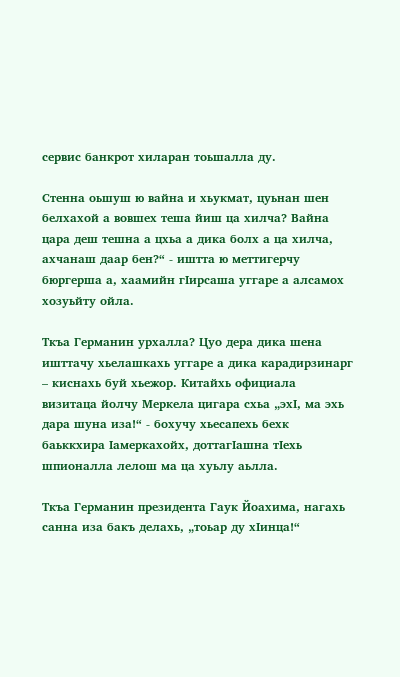сервис банкрот хиларан тоьшалла ду.

Стенна оьшуш ю вайна и хьукмат, цуьнан шен белхахой а вовшех теша йиш ца хилча? Вайна цара деш тешна а цхьа а дика болх а ца хилча, ахчанаш даар бен?“ - иштта ю меттигерчу бюргерша а, хаамийн гIирсаша уггаре а алсамох хозуьйту ойла.

Ткъа Германин урхалла? Цуо дера дика шена ишттачу хьелашкахь уггаре а дика карадирзинарг – киснахь буй хьежор. Китайхь официала визитаца йолчу Меркела цигара схьа „эхI, ма эхь дара шуна иза!“ - бохучу хьесапехь бехк баьккхира Iамеркахойх, доттагIашна тIехь шпионалла лелош ма ца хуьлу аьлла.

Ткъа Германин президента Гаук Йоахима, нагахь санна иза бакъ делахь, „тоьар ду хIинца!“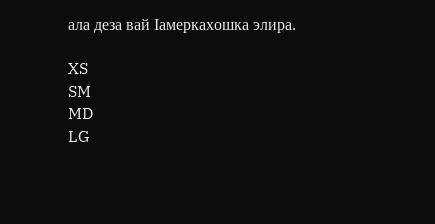ала деза вай Iамеркахошка элира.

XS
SM
MD
LG